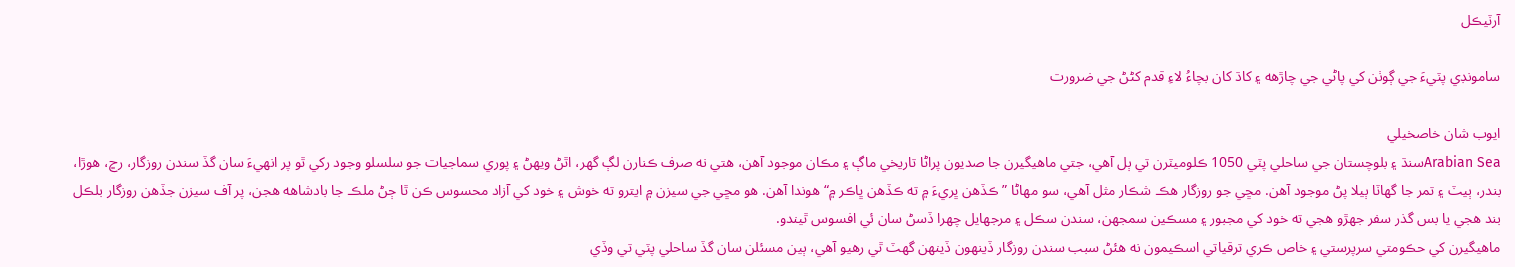آرٽيڪل

سامونڊي پٽيءَ جي ڳوٺن کي پاڻي جي چاڙهه ۽ کاڌ کان بچاءُ لاءِ قدم کڻڻ جي ضرورت

ايوب شان خاصخيلي
Arabian Seaسنڌ ۽ بلوچستان جي ساحلي پٽي 1050 ڪلوميٽرن تي ٻل آهي، جتي ماهيگيرن جا صديون پراڻا تاريخي ماڳ ۽ مڪان موجود آهن، هتي نه صرف ڪنارن لڳ گهر، اٿڻ ويهڻ ۽ پوري سماجيات جو سلسلو وجود رکي ٿو پر انهيءَ سان گڏ سندن روزگار، رڇ، هوڙا، بندر، ٻيٽ ۽ تمر جا گهاٽا ٻيلا پڻ موجود آهن. مڇي جو روزگار هڪ شڪار مثل آهي، سو مهاڻا ”ڪڏهن ڀريءَ ۾ ته ڪڏهن ڀاڪر ۾“ هوندا آهن. هو مڇي جي سيزن ۾ ايترو ته خوش ۽ خود کي آزاد محسوس ڪن ٿا ڄڻ ملڪ جا بادشاهه هجن، پر آف سيزن جڏهن روزگار بلڪل بند هجي يا بس گذر سفر جهڙو هجي ته خود کي مجبور ۽ مسڪين سمجهن، سندن سڪل ۽ مرجهايل چهرا ڏسڻ سان ئي افسوس ٿيندو.
ماهيگيرن کي حڪومتي سرپرستي ۽ خاص ڪري ترقياتي اسڪيمون نه هئڻ سبب سندن روزگار ڏينهون ڏينهن گهٽ ٿي رهيو آهي، ٻين مسئلن سان گڏ ساحلي پٽي تي وڏي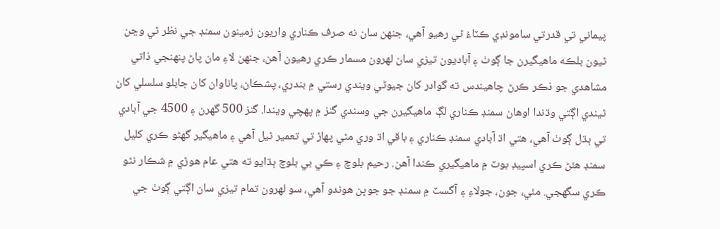پيماني تي قدرتي سامونڊي ڪٽاءُ ٿي رهيو آهي، جنهن سان نه صرف ڪناري واريون زمينون سمنڊ جي نظر ٿي وڃن ٿيون بلڪه ماهيگيرن جا ڳوٺ ۽ آباديون تيزي سان لهرون مسمار ڪري رهيون آهن، جنهن لاءِ مان پاڻ پنهنجي ذاتي مشاهدي جو ذڪر ڪرڻ چاهيندس ته گوادر کان جيوڻي ويندي رستي ۾ بندري، پشڪان، پاناوان کان جابلو سلسلي کان ٿيندي اڳتي وڌندا اوهان سمنڊ ڪناري لڳ ماهيگيرن جي وسندي گنز ۾ پهچي ويندا. گنز 500 گهرن ۽ 4500 جي آبادي تي ٻڌل ڳوٺ آهي، هتي اڌ آبادي سمنڊ ڪناري ۽ باقي اڌ وري مٿي پهاڙ تي تعمير ٿيل آهي ۽ ماهيگير گهڻو ڪري کليل سمنڊ هئڻ ڪري اسپيڊ بوٽ ۾ ماهيگيري ڪندا آهن. رحيم بلوچ ۽ ڪي بي بلوچ ٻڌايو ته هتي عام هوڙي ۾ شڪار نٿو ڪري سگهجي. مئي، جون، جولاءِ ۽ آگسٽ ۾ سمنڊ جو جوڀن هوندو آهي، سو لهرون تمام تيزي سان اڳتي ڳوٺ جي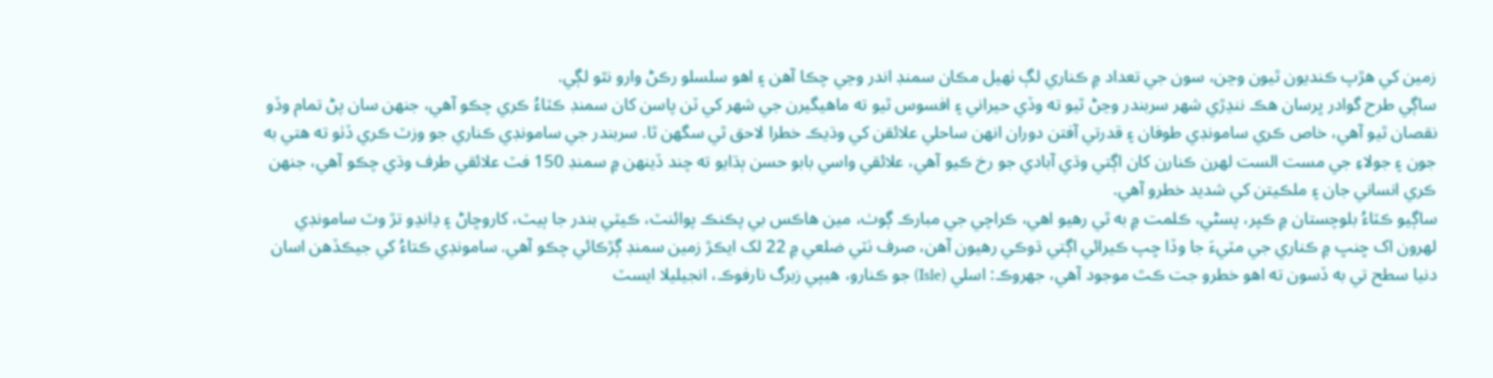زمين کي هڙپ ڪنديون ٿيون وڃن، سون جي تعداد ۾ ڪناري لڳ ٺهيل مڪان سمنڊ اندر وڃي چڪا آهن ۽ اهو سلسلو رڪڻ وارو نٿو لڳي.
ساڳي طرح گوادر ڀرسان هڪ ننڍڙي شهر سربندر وڃڻ ٿيو ته وڏي حيراني ۽ افسوس ٿيو ته ماهيگيرن جي شهر کي ٽن پاسن کان سمنڊ ڪٽاءُ ڪري چڪو آهي، جنهن سان پڻ تمام وڏو نقصان ٿيو آهي، خاص ڪري سامونڊي طوفان ۽ قدرتي آفتن دوران انهن ساحلي علائقن کي وڌيڪ خطرا لاحق ٿي سگهن ٿا. سربندر جي سامونڊي ڪناري جو وزٽ ڪري ڏٺو ته هتي به جون ۽ جولاءِ جي مست الست لهرن ڪنارن کان اڳتي وڌي آبادي جو رخ ڪيو آهي، علائقي واسي بابو حسن ٻڌايو ته چند ڏينهن ۾ سمنڊ 150 فٽ علائقي طرف وڌي چڪو آهي، جنهن ڪري انساني جان ۽ ملڪيتن کي شديد خطرو آهي.
ساڳيو ڪٽاءُ بلوچستان ۾ ڪپر، پسڻي، ڪلمت ۾ به ٿي رهيو اهي، ڪراچي جي مبارڪ ڳوٺ، مين هاڪس بي پڪنڪ پوائنٽ، ڪيٽي بندر جا ٻيٽ، کاروڇاڻ ۽ ڍانڍو تڙ وٽ سامونڊي لهرون اک ڇنڀ ۾ ڪناري جي مٽيءَ جا وڏا ڇپ ڪيرائي اڳتي ڌوڪي رهيون آهن، صرف ٺٽي ضلعي ۾ 22 لک ايڪڙ زمين سمنڊ ڳڙڪائي چڪو آهي. سامونڊي ڪتاءُ کي جيڪڏهن اسان دنيا سطح تي به ڏسون ته اهو خطرو جت ڪٿ موجود آهي، جهروڪ: اسلي (Isle) جو ڪنارو، هيپي زبرگ نارفوڪ، انجيليلا ايسٽ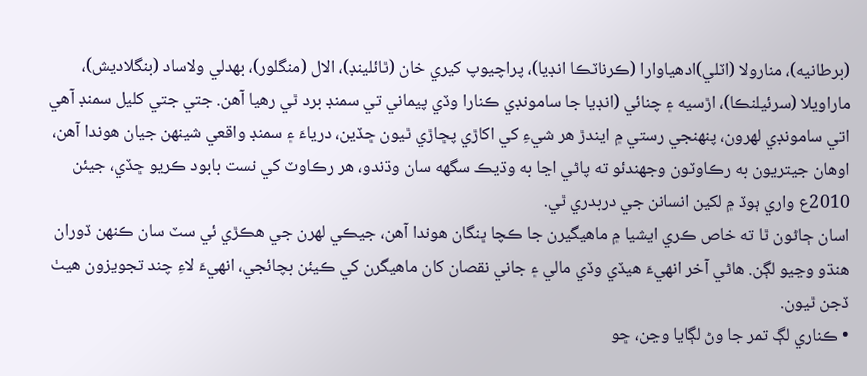(برطانيه)، منارولا (اٽلي)ادهياوارا (ڪرناٽڪا انڊيا)، پراچيوپ کيري خان (ٿائلينڊ)، الال (منگلور)، بهدلي ولاساد (بنگلاديش)، ماراويلا (سرئيلنڪا)، اڙسيه ۽ چنائي (انڊيا جا سامونڊي ڪنارا وڏي پيماني تي سمنڊ برد ٿي رهيا آهن. جتي جتي کليل سمنڊ آهي اتي سامونڊي لهرون، پنهنجي رستي ۾ ايندڙ هر شيءِ کي اکاڙي پڇاڙي ٿيون ڇڏين، درياءَ ۽ سمنڊ واقعي شينهن جيان هوندا آهن، اوهان جيتريون به رڪاوٽون وجهندئو ته پاڻي اڃا به وڌيڪ سگهه سان وڌندو، هر رڪاوٽ کي نست بابود ڪريو ڇڏي، جيئن 2010ع واري ٻوڏ ۾ لکين انسانن جي دربدري ٿي.
اسان ڄاڻون ٿا ته خاص ڪري ايشيا ۾ ماهيگيرن جا ڪچا ڀنگان هوندا آهن، جيڪي لهرن جي هڪڙي ئي سٽ سان ڪنهن ڏوران هنڌو وڃيو لڳن. هاڻي آخر انهيءَ هيڏي وڏي مالي ۽ جاني نقصان کان ماهيگرن کي ڪيئن بچائجي، انهيءَ لاءِ چند تجويزون هيٺ ڏجن ٿيون.
• ڪناري لڳ تمر جا وڻ لڳايا وڃن، ڇو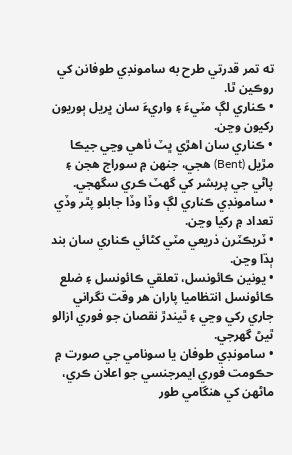ته تمر قدرتي طرح به سامونڊي طوفانن کي روڪين ٿا.
• ڪناري لڳ مٽيءَ ۽ واريءَ سان ڀريل ٻوريون رکيون وڃن.
• ڪناري سان اهڙي ڀٽ ٺاهي وڃي جيڪا مڙيل (Bent) هجي، جنهن ۾ سوراج هجن ۽ پاڻي جي پريشر کي گهٽ ڪري سگهجي.
• سامونڊي ڪناري لڳ وڏا وڏا جابلو پٿر وڏي تعداد ۾ رکيا وڃن.
• ٽريڪٽرن ذريعي مٽي کڻائي ڪناري سان بند ٻڌا وڃن.
• يونين ڪائونسل، تعلقي ڪائونسل ۽ ضلع ڪائونسل انتظاميا پاران هر وقت نگراني جاري رکي وڃي ۽ ٿيندڙ نقصان جو فوري ازالو ٿيڻ گهرجي.
• سامونڊي طوفان يا سونامي جي صورت ۾ حڪومت فوري ايمرجنسي جو اعلان ڪري، ماڻهن کي هنگامي طور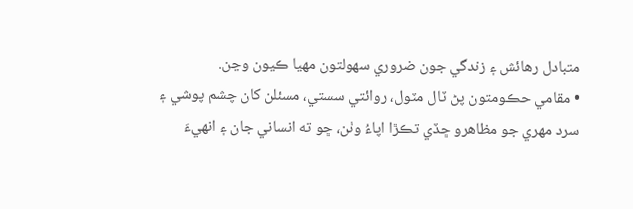متبادل رهائش ۽ زندگي جون ضروري سهولتون مهيا ڪيون وڃن.
• مقامي حڪومتون پڻ ٽال مٽول، روائتي سستي، مسئلن کان چشم پوشي ۽ سرد مهري جو مظاهرو ڇڏي تڪڙا اپاءُ وٺن، ڇو ته انساني جان ۽ انهيءَ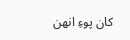کان پوءِ انهن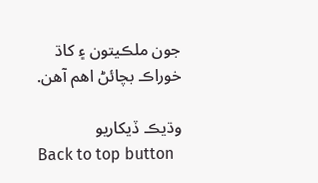جون ملڪيتون ۽ کاڌ خوراڪ بچائڻ اهم آهن.

وڌيڪ ڏيکاريو
Back to top button